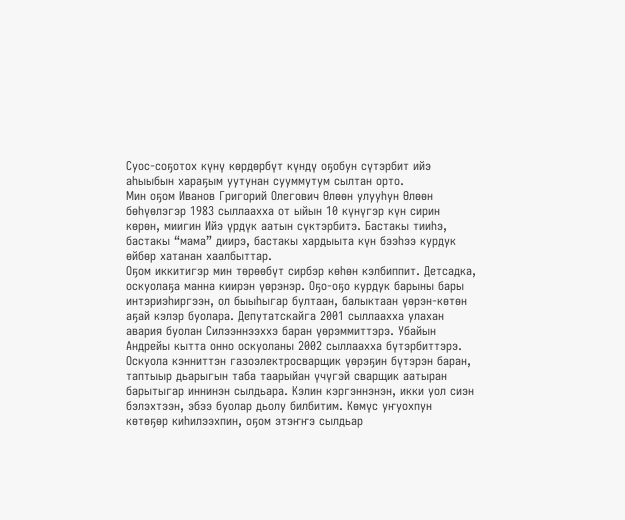Суос-соҕотох күнү көрдөрбүт күндү оҕобун сүтэрбит ийэ аһыыбын хараҕым уутунан сууммутум сылтан орто.
Мин оҕом Иванов Григорий Олегович Өлөөн улууһун Өлөөн бөһүөлэгэр 1983 сыллаахха от ыйын 10 күнүгэр күн сирин көрөн, миигин Ийэ үрдүк аатын сүктэрбитэ. Бастакы тииһэ, бастакы “мама” диирэ, бастакы хардыыта күн бээһээ курдук өйбөр хатанан хаалбыттар.
Оҕом иккитигэр мин төрөөбүт сирбэр көһөн кэлбиппит. Детсадка, оскуолаҕа манна киирэн үөрэнэр. Оҕо-оҕо курдук барыны бары интэриэһиргээн, ол быыһыгар бултаан, балыктаан үөрэн-көтөн аҕай кэлэр буолара. Депутатскайга 2001 сыллаахха улахан авария буолан Силээннээххэ баран үөрэммиттэрэ. Убайын Андрейы кытта онно оскуоланы 2002 сыллаахха бүтэрбиттэрэ.
Оскуола кэнниттэн газоэлектросварщик үөрэҕин бүтэрэн баран, таптыыр дьарыгын таба таарыйан үчүгэй сварщик аатыран барытыгар иннинэн сылдьара. Кэлин кэргэннэнэн, икки уол сиэн бэлэхтээн, эбээ буолар дьолу билбитим. Көмүс уҥуохпун көтөҕөр киһилээхпин, оҕом этэҥҥэ сылдьар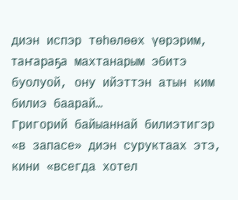диэн испэр төһөлөөх үөрэрим, таҥараҕа махтанарым эбитэ буолуой, ону ийэттэн атын ким билиэ баарай…
Григорий байыаннай билиэтигэр «в запасе» диэн суруктаах этэ, кини «всегда хотел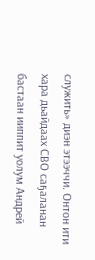служить» диэн этээччи. Онтон ити хара дьайдаах СВО саҕаланан бастаан ииппит уолум Андрей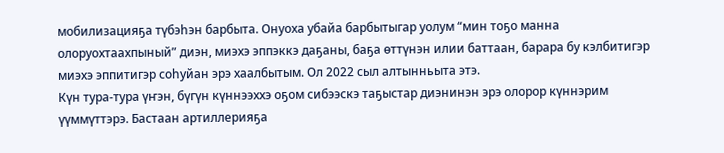мобилизацияҕа түбэһэн барбыта. Онуоха убайа барбытыгар уолум “мин тоҕо манна олоруохтаахпыный” диэн, миэхэ эппэккэ даҕаны, баҕа өттүнэн илии баттаан, барара бу кэлбитигэр миэхэ эппитигэр соһуйан эрэ хаалбытым. Ол 2022 сыл алтынньыта этэ.
Күн тура-тура үҥэн, бүгүн күннээххэ оҕом сибээскэ таҕыстар диэнинэн эрэ олорор күннэрим үүммүттэрэ. Бастаан артиллерияҕа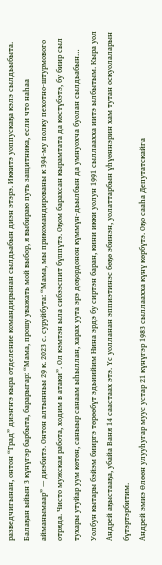разведчигынан, онтон “Град” диэҥҥэ кыра отделение командирынан сылдьабын диэн этэрэ. Иккитэ уоппускаҕа кэлэ сылдьыбыта.
Балаҕан ыйын 3 күнүгэр барбыта, барарыгар: “Мама, прошу уважать мой выбор, я выбираю путь защитника, если что наһаа айманымаар” — диэбитэ. Онтон алтынньы 29 к. 2023 с. суруйбута: “Мама, мы прикомандированы к 394-му полку пехотно-штурмового отряда. Чисто мужская работа, ходим в атаки”. Ол кэмтэн ыла сибээспит бүппүтэ. Оҕом барахсан кырамтата да көстүбэтэ, бу биир сыл тухары утуйар уум көтөн, саныыр санаам ыһыллан, харах уута эрэ доҕордонон күммүн-дьылбын да умнуохча буолан сылдьабын…
Уолбун кытары бэйэм бииргэ төрөөбүт эдьиийим Нина эрдэ бу сиртэн баран, кини икки уолун 1991 сыллаахха иитэ ылбытым. Кыра уол Андрей аҕыстааҕа, убайа Ваня 14 саастаах этэ. Үс уолланан эппиэтинэс бөҕө эбинэн, уолаттарбын үһүөннэрин хам тутан оскуолаларын бүтэртэрбитим.
Андрей эмиэ Өлөөн улууһугар муус устар 21 күнүгэр 1983 сыллаахха күнү көрбүтэ. Оҕо сааһа Депутатскайга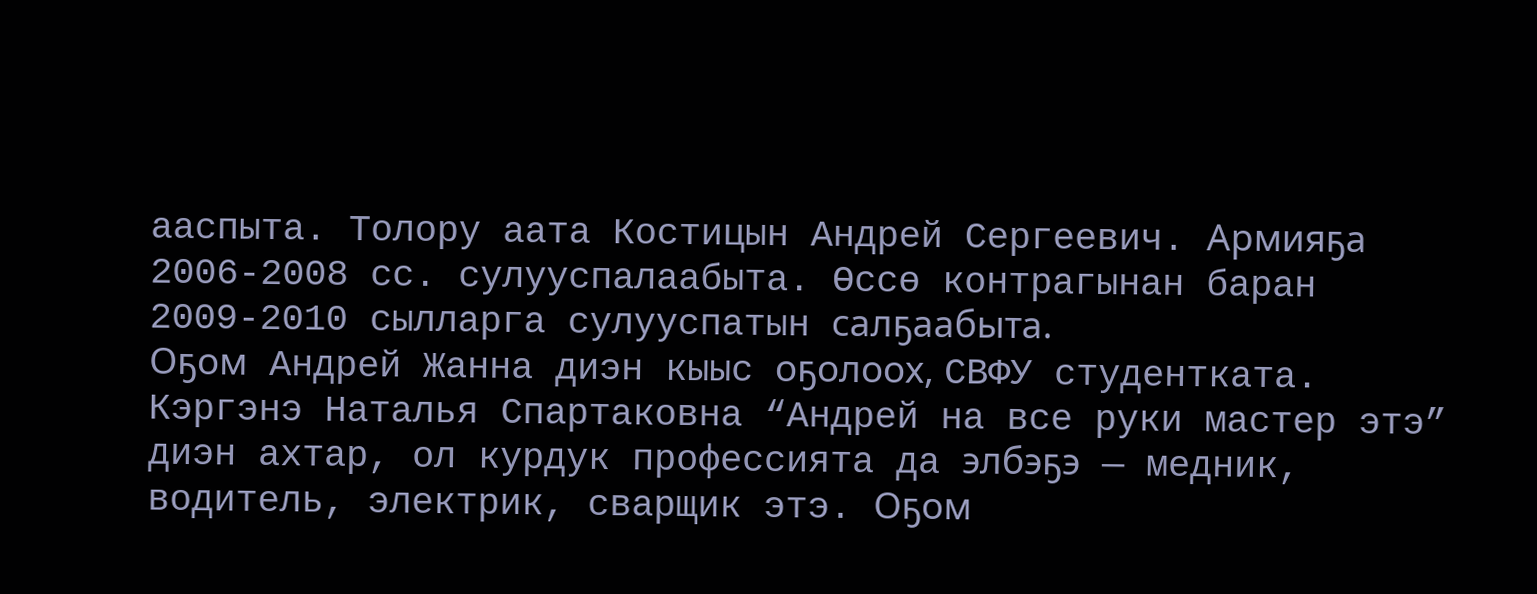ааспыта. Толору аата Костицын Андрей Сергеевич. Армияҕа 2006-2008 сс. сулууспалаабыта. Өссө контрагынан баран 2009-2010 сылларга сулууспатын салҕаабыта.
Оҕом Андрей Жанна диэн кыыс оҕолоох, СВФУ студентката. Кэргэнэ Наталья Спартаковна “Андрей на все руки мастер этэ” диэн ахтар, ол курдук профессията да элбэҕэ — медник, водитель, электрик, сварщик этэ. Оҕом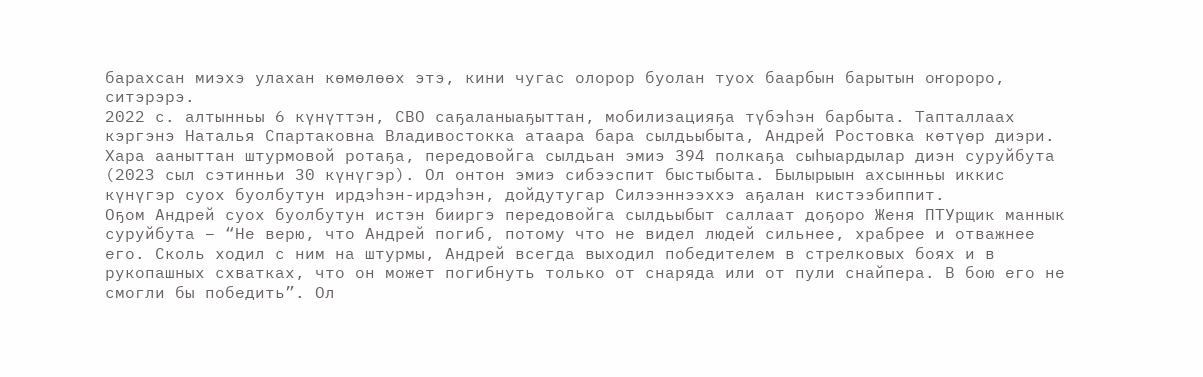барахсан миэхэ улахан көмөлөөх этэ, кини чугас олорор буолан туох баарбын барытын оҥороро, ситэрэрэ.
2022 с. алтынньы 6 күнүттэн, СВО саҕаланыаҕыттан, мобилизацияҕа түбэһэн барбыта. Тапталлаах кэргэнэ Наталья Спартаковна Владивостокка атаара бара сылдьыбыта, Андрей Ростовка көтүөр диэри.
Хара ааныттан штурмовой ротаҕа, передовойга сылдьан эмиэ 394 полкаҕа сыһыардылар диэн суруйбута (2023 сыл сэтинньи 30 күнүгэр). Ол онтон эмиэ сибээспит быстыбыта. Былырыын ахсынньы иккис күнүгэр суох буолбутун ирдэһэн-ирдэһэн, дойдутугар Силээннээххэ аҕалан кистээбиппит.
Оҕом Андрей суох буолбутун истэн бииргэ передовойга сылдьыбыт саллаат доҕоро Женя ПТУрщик маннык суруйбута – “Не верю, что Андрей погиб, потому что не видел людей сильнее, храбрее и отважнее его. Сколь ходил с ним на штурмы, Андрей всегда выходил победителем в стрелковых боях и в рукопашных схватках, что он может погибнуть только от снаряда или от пули снайпера. В бою его не смогли бы победить”. Ол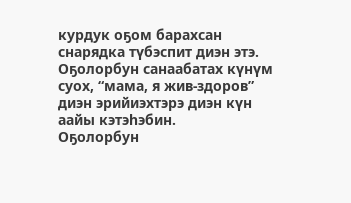курдук оҕом барахсан снарядка түбэспит диэн этэ.
Оҕолорбун санаабатах күнүм суох, “мама, я жив-здоров” диэн эрийиэхтэрэ диэн күн аайы кэтэһэбин.
Оҕолорбун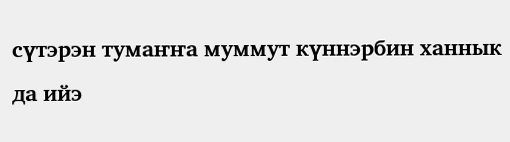сүтэрэн тумаҥҥа муммут күннэрбин ханнык да ийэ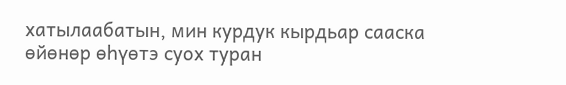хатылаабатын, мин курдук кырдьар сааска өйөнөр өһүөтэ суох туран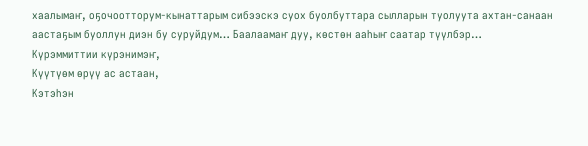хаалымаҥ, оҕочоотторум-кынаттарым сибээскэ суох буолбуттара сылларын туолуута ахтан-санаан аастаҕым буоллун диэн бу суруйдум… Баалаамаҥ дуу, көстөн ааһыҥ саатар түүлбэр…
Күрэммиттии күрэнимэҥ,
Күүтүөм өрүү ас астаан,
Кэтэһэн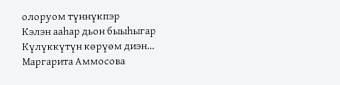олоруом түннүкпэр
Кэлэн ааһар дьон быыһыгар
Күлүккүтүн көрүөм диэн…
Маргарита Аммосова